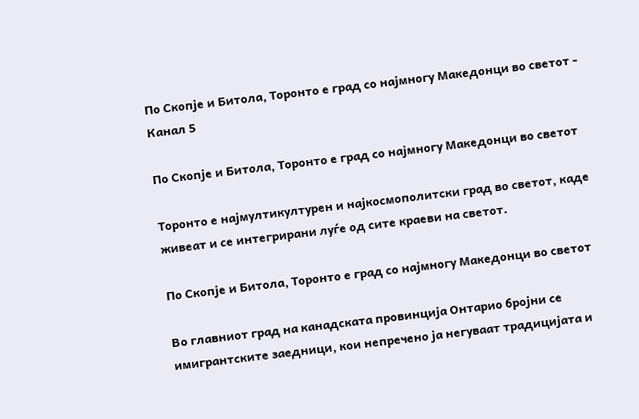По Скопје и Битола, Торонто е град со најмногу Македонци во светот - Канал 5

По Скопје и Битола, Торонто е град со најмногу Македонци во светот

Торонто е најмултикултурен и најкосмополитски град во светот, каде живеат и се интегрирани луѓе од сите краеви на светот.

По Скопје и Битола, Торонто е град со најмногу Македонци во светот

Во главниот град на канадската провинција Онтарио бројни се имигрантските заедници, кои непречено ја негуваат традицијата и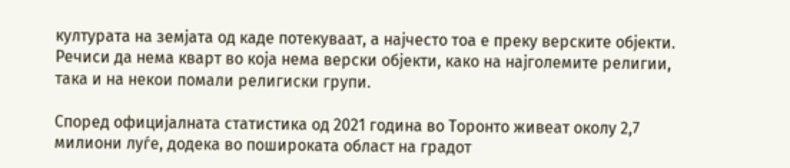културата на земјата од каде потекуваат, а најчесто тоа е преку верските објекти. Речиси да нема кварт во која нема верски објекти, како на најголемите религии, така и на некои помали религиски групи.

Според официјалната статистика од 2021 година во Торонто живеат околу 2,7 милиони луѓе, додека во пошироката област на градот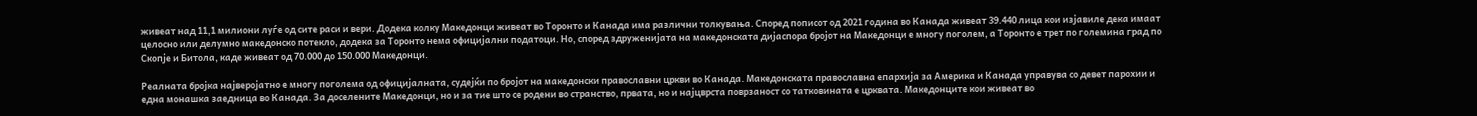живеат над 11,1 милиони луѓе од сите раси и вери. Додека колку Македонци живеат во Торонто и Канада има различни толкувања. Според пописот од 2021 година во Канада живеат 39.440 лица кои изјавиле дека имаат целосно или делумно македонско потекло, додека за Торонто нема официјални податоци. Но, според здруженијата на македонската дијаспора бројот на Македонци е многу поголем, а Торонто е трет по големина град по Скопје и Битола, каде живеат од 70.000 до 150.000 Македонци.

Реалната бројка најверојатно е многу поголема од официјалната, судејќи по бројот на македонски православни цркви во Канада. Македонската православна епархија за Америка и Канада управува со девет парохии и една монашка заедница во Канада. За доселените Македонци, но и за тие што се родени во странство, првата, но и најцврста поврзаност со татковината е црквата. Македонците кои живеат во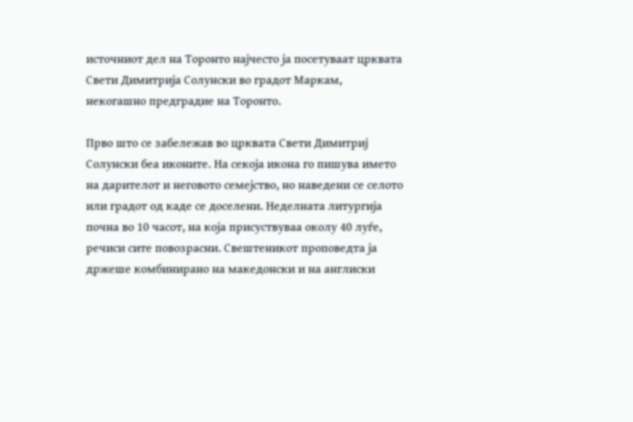источниот дел на Торонто најчесто ја посетуваат црквата Свети Димитрија Солунски во градот Маркам, некогашно предградие на Торонто.

Прво што се забележав во црквата Свети Димитриј Солунски беа иконите. На секоја икона го пишува името на дарителот и неговото семејство, но наведени се селото или градот од каде се доселени. Неделната литургија почна во 10 часот, на која присуствуваа околу 40 луѓе, речиси сите повозрасни. Свештеникот проповедта ја држеше комбинирано на македонски и на англиски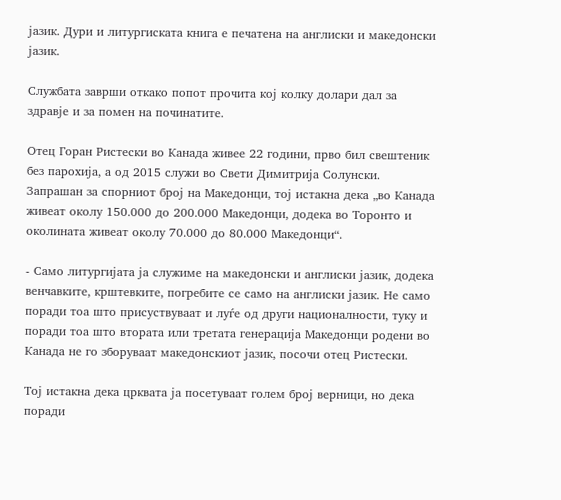јазик. Дури и литургиската книга е печатена на англиски и македонски јазик.

Службата заврши откако попот прочита кој колку долари дал за здравје и за помен на починатите.

Отец Горан Ристески во Канада живее 22 години, прво бил свештеник без парохија, а од 2015 служи во Свети Димитрија Солунски. Запрашан за спорниот број на Македонци, тој истакна дека „во Канада живеат околу 150.000 до 200.000 Македонци, додека во Торонто и околината живеат околу 70.000 до 80.000 Македонци“.

- Само литургијата ја служиме на македонски и англиски јазик, додека венчавките, крштевките, погребите се само на англиски јазик. Не само поради тоа што присуствуваат и луѓе од други националности, туку и поради тоа што втората или третата генерација Македонци родени во Канада не го зборуваат македонскиот јазик, посочи отец Ристески.

Тој истакна дека црквата ја посетуваат голем број верници, но дека поради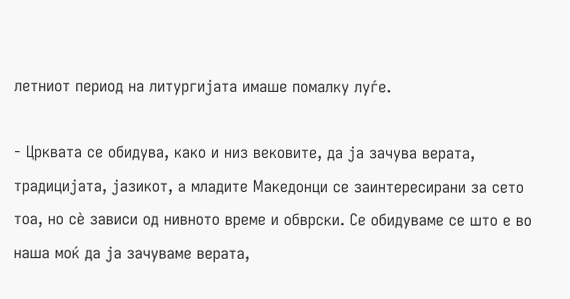летниот период на литургијата имаше помалку луѓе.

- Црквата се обидува, како и низ вековите, да ја зачува верата, традицијата, јазикот, а младите Македонци се заинтересирани за сето тоа, но сè зависи од нивното време и обврски. Се обидуваме се што е во наша моќ да ја зачуваме верата,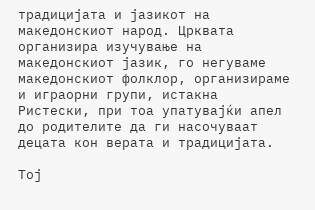традицијата и јазикот на македонскиот народ. Црквата организира изучување на македонскиот јазик, го негуваме македонскиот фолклор, организираме и играорни групи, истакна Ристески, при тоа упатувајќи апел до родителите да ги насочуваат децата кон верата и традицијата.

Тој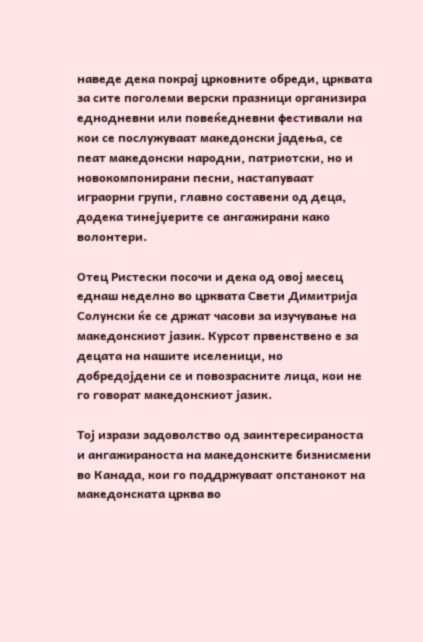наведе дека покрај црковните обреди, црквата за сите поголеми верски празници организира еднодневни или повеќедневни фестивали на кои се послужуваат македонски јадења, се пеат македонски народни, патриотски, но и новокомпонирани песни, настапуваат играорни групи, главно составени од деца, додека тинејџерите се ангажирани како волонтери.

Отец Ристески посочи и дека од овој месец еднаш неделно во црквата Свети Димитрија Солунски ќе се држат часови за изучување на македонскиот јазик. Курсот првенствено е за децата на нашите иселеници, но добредојдени се и повозрасните лица, кои не го говорат македонскиот јазик.

Тој изрази задоволство од заинтересираноста и ангажираноста на македонските бизнисмени во Канада, кои го поддржуваат опстанокот на македонската црква во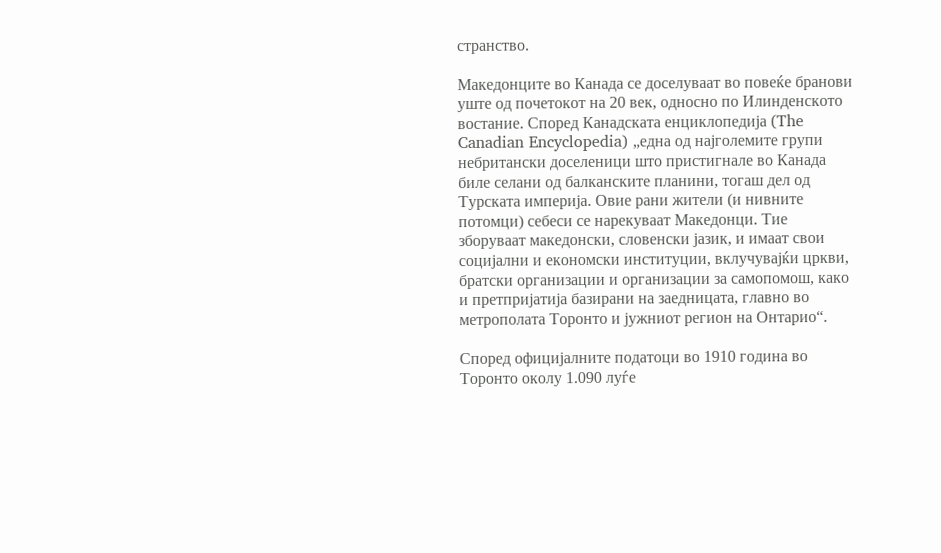странство.

Македонците во Канада се доселуваат во повеќе бранови уште од почетокот на 20 век, односно по Илинденското востание. Според Канадската енциклопедија (The Canadian Encyclopedia) „една од најголемите групи небритански доселеници што пристигнале во Канада биле селани од балканските планини, тогаш дел од Турската империја. Овие рани жители (и нивните потомци) себеси се нарекуваат Македонци. Тие зборуваат македонски, словенски јазик, и имаат свои социјални и економски институции, вклучувајќи цркви, братски организации и организации за самопомош, како и претпријатија базирани на заедницата, главно во метрополата Торонто и јужниот регион на Онтарио“.

Според официјалните податоци во 1910 година во Торонто околу 1.090 луѓе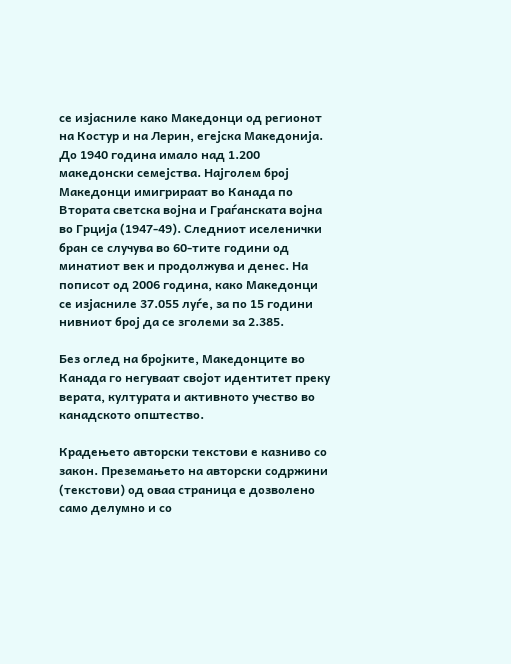се изјасниле како Македонци од регионот на Костур и на Лерин, егејска Македонија. До 1940 година имало над 1.200 македонски семејства. Најголем број Македонци имигрираат во Канада по Втората светска војна и Граѓанската војна во Грција (1947-49). Следниот иселенички бран се случува во 60-тите години од минатиот век и продолжува и денес. На пописот од 2006 година, како Македонци се изјасниле 37.055 луѓе, за по 15 години нивниот број да се зголеми за 2.385.

Без оглед на бројките, Македонците во Канада го негуваат својот идентитет преку верата, културата и активното учество во канадското општество.

Крадењето авторски текстови е казниво со закон. Преземањето на авторски содржини (текстови) од оваа страница е дозволено само делумно и со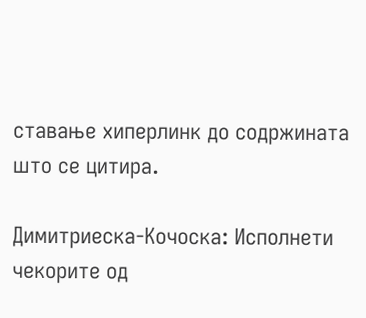ставање хиперлинк до содржината што се цитира.

Димитриеска-Кочоска: Исполнети чекорите од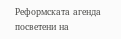Реформската агенда посветени на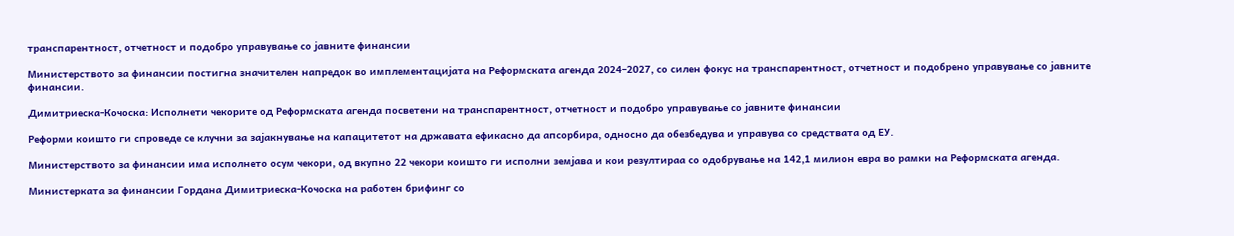транспарентност, отчетност и подобро управување со јавните финансии

Министерството за финансии постигна значителен напредок во имплементацијата на Реформската агенда 2024–2027, со силен фокус на транспарентност, отчетност и подобрено управување со јавните финансии.

Димитриеска-Кочоска: Исполнети чекорите од Реформската агенда посветени на транспарентност, отчетност и подобро управување со јавните финансии

Реформи коишто ги спроведе се клучни за зајакнување на капацитетот на државата ефикасно да апсорбира, односно да обезбедува и управува со средствата од ЕУ.

Министерството за финансии има исполнето осум чекори, од вкупно 22 чекори коишто ги исполни земјава и кои резултираа со одобрување на 142,1 милион евра во рамки на Реформската агенда.

Министерката за финансии Гордана Димитриеска-Кочоска на работен брифинг со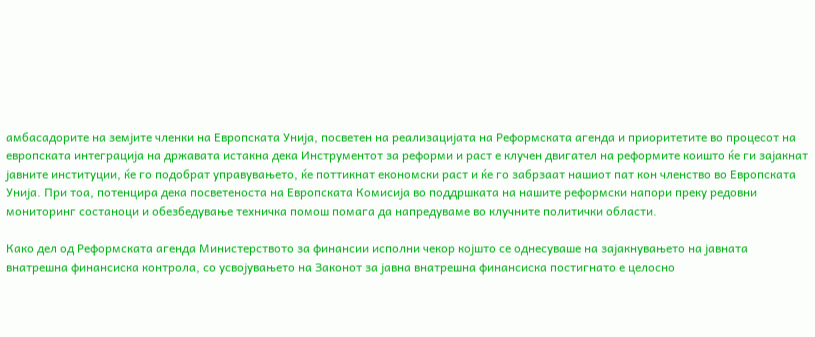амбасадорите на земјите членки на Европската Унија, посветен на реализацијата на Реформската агенда и приоритетите во процесот на европската интеграција на државата истакна дека Инструментот за реформи и раст е клучен двигател на реформите коишто ќе ги зајакнат јавните институции, ќе го подобрат управувањето, ќе поттикнат економски раст и ќе го забрзаат нашиот пат кон членство во Европската Унија. При тоа, потенцира дека посветеноста на Европската Комисија во поддршката на нашите реформски напори преку редовни мониторинг состаноци и обезбедување техничка помош помага да напредуваме во клучните политички области.

Како дел од Реформската агенда Министерството за финансии исполни чекор којшто се однесуваше на зајакнувањето на јавната внатрешна финансиска контрола, со усвојувањето на Законот за јавна внатрешна финансиска постигнато е целосно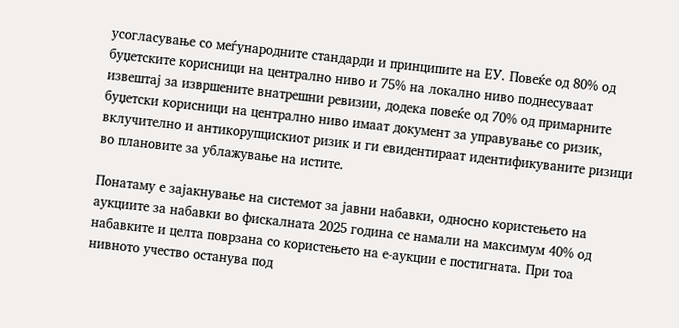усогласување со меѓународните стандарди и принципите на ЕУ. Повеќе од 80% од буџетските корисници на централно ниво и 75% на локално ниво поднесуваат извештај за извршените внатрешни ревизии, додека повеќе од 70% од примарните буџетски корисници на централно ниво имаат документ за управување со ризик, вклучително и антикорупцискиот ризик и ги евидентираат идентификуваните ризици во плановите за ублажување на истите.

Понатаму е зајакнување на системот за јавни набавки, односно користењето на аукциите за набавки во фискалната 2025 година се намали на максимум 40% од набавките и целта поврзана со користењето на е-аукции е постигната. При тоа нивното учество останува под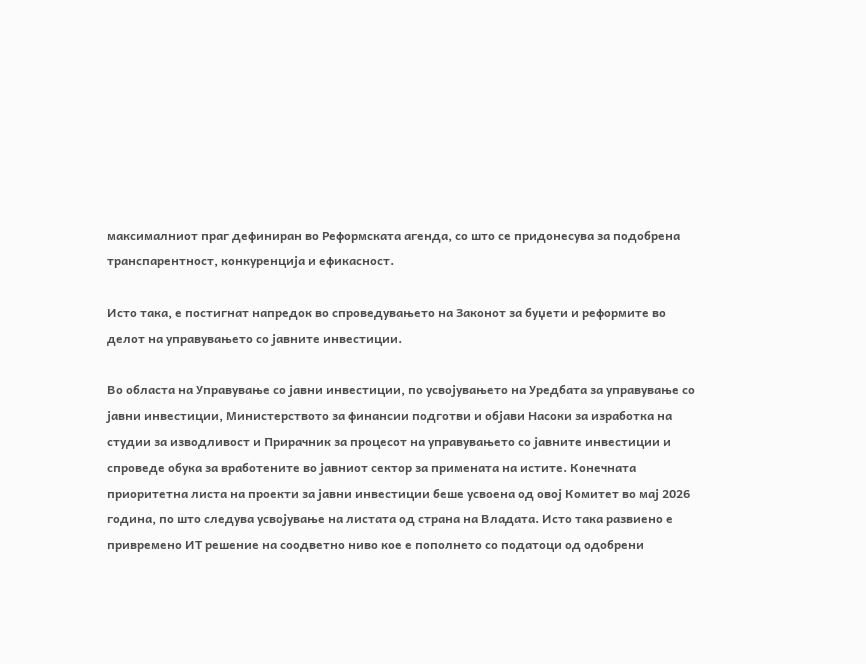максималниот праг дефиниран во Реформската агенда, со што се придонесува за подобрена транспарентност, конкуренција и ефикасност.

Исто така, е постигнат напредок во спроведувањето на Законот за буџети и реформите во делот на управувањето со јавните инвестиции.

Во областа на Управување со јавни инвестиции, по усвојувањето на Уредбата за управување со јавни инвестиции, Министерството за финансии подготви и објави Насоки за изработка на студии за изводливост и Прирачник за процесот на управувањето со јавните инвестиции и спроведе обука за вработените во јавниот сектор за примената на истите. Конечната приоритетна листа на проекти за јавни инвестиции беше усвоена од овој Комитет во мај 2026 година, по што следува усвојување на листата од страна на Владата. Исто така развиено е привремено ИТ решение на соодветно ниво кое е пополнето со податоци од одобрени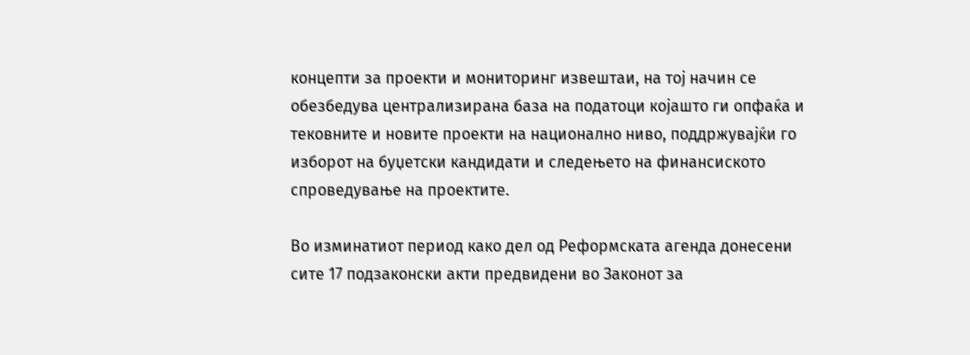концепти за проекти и мониторинг извештаи, на тој начин се обезбедува централизирана база на податоци којашто ги опфаќа и тековните и новите проекти на национално ниво, поддржувајќи го изборот на буџетски кандидати и следењето на финансиското спроведување на проектите.

Во изминатиот период како дел од Реформската агенда донесени сите 17 подзаконски акти предвидени во Законот за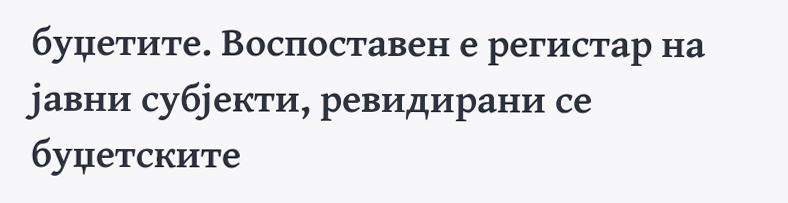буџетите. Воспоставен е регистар на јавни субјекти, ревидирани се буџетските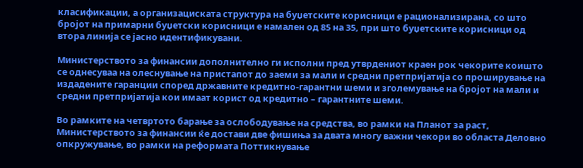класификации, а организациската структура на буџетските корисници е рационализирана, со што бројот на примарни буџетски корисници е намален од 85 на 35, при што буџетските корисници од втора линија се јасно идентификувани.

Министерството за финансии дополнително ги исполни пред утврдениот краен рок чекорите коишто се однесуваа на олеснување на пристапот до заеми за мали и средни претпријатија со проширување на издадените гаранции според државните кредитно-гарантни шеми и зголемување на бројот на мали и средни претпријатија кои имаат корист од кредитно – гарантните шеми.

Во рамките на четвртото барање за ослободување на средства, во рамки на Планот за раст, Министерството за финансии ќе достави две фишиња за двата многу важни чекори во областа Деловно опкружување, во рамки на реформата Поттикнување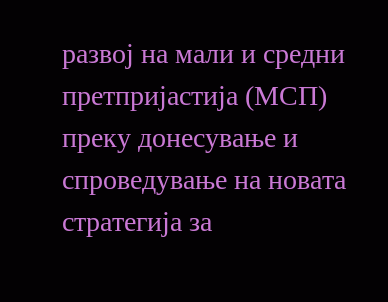развој на мали и средни претпријастија (МСП) преку донесување и спроведување на новата стратегија за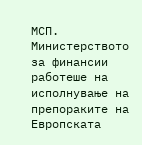МСП. Министерството за финансии работеше на исполнување на препораките на Европската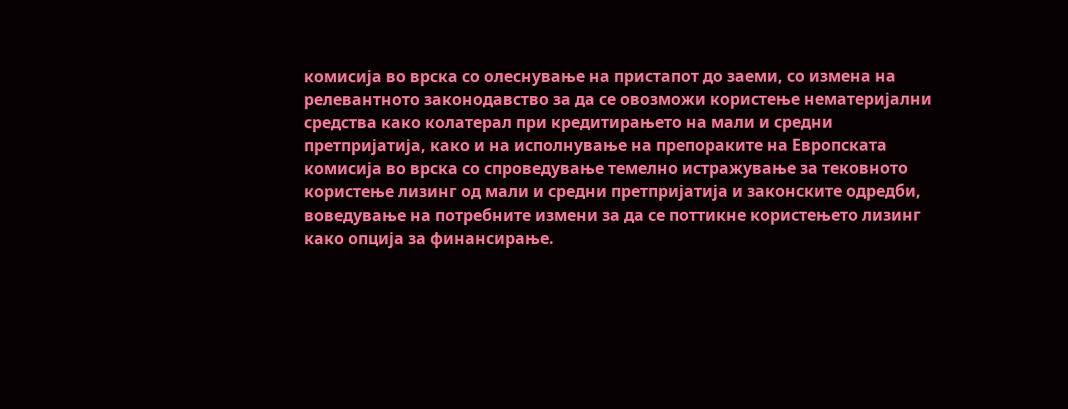комисија во врска со олеснување на пристапот до заеми, со измена на релевантното законодавство за да се овозможи користење нематеријални средства како колатерал при кредитирањето на мали и средни претпријатија, како и на исполнување на препораките на Европската комисија во врска со спроведување темелно истражување за тековното користење лизинг од мали и средни претпријатија и законските одредби, воведување на потребните измени за да се поттикне користењето лизинг како опција за финансирање.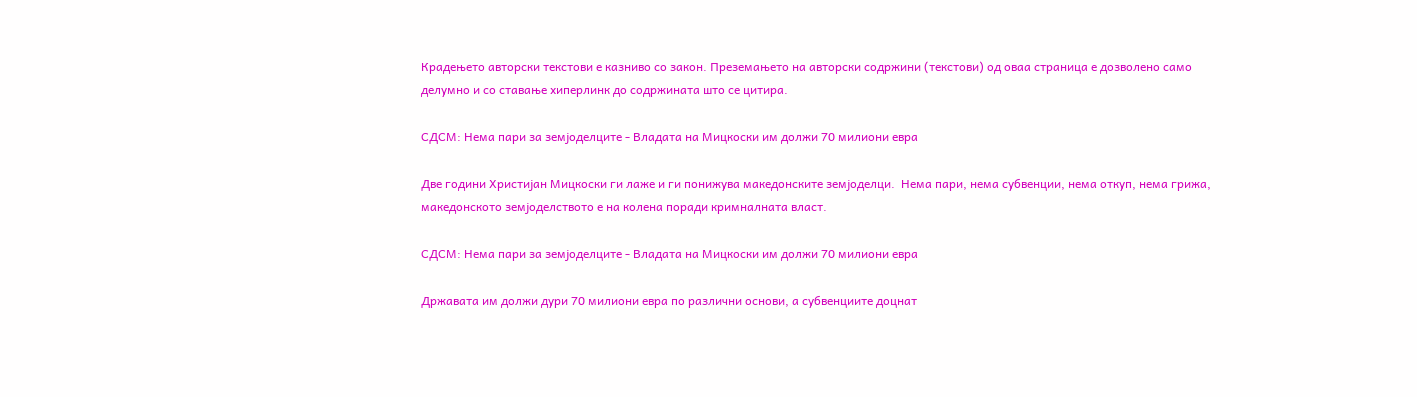Крадењето авторски текстови е казниво со закон. Преземањето на авторски содржини (текстови) од оваа страница е дозволено само делумно и со ставање хиперлинк до содржината што се цитира.

СДСМ: Нема пари за земјоделците - Владата на Мицкоски им должи 70 милиони евра

Две години Христијан Мицкоски ги лаже и ги понижува македонските земјоделци.  Нема пари, нема субвенции, нема откуп, нема грижа, македонското земјоделството е на колена поради кримналната власт.

СДСМ: Нема пари за земјоделците - Владата на Мицкоски им должи 70 милиони евра

Државата им должи дури 70 милиони евра по различни основи, а субвенциите доцнат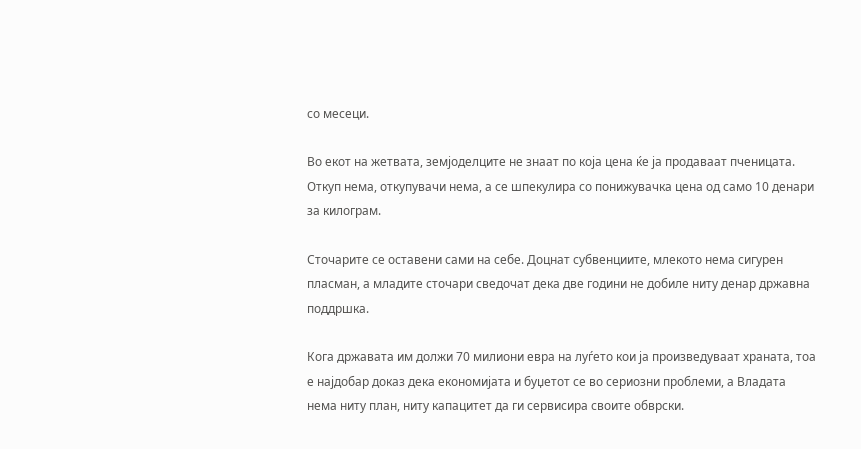со месеци.

Во екот на жетвата, земјоделците не знаат по која цена ќе ја продаваат пченицата. Откуп нема, откупувачи нема, а се шпекулира со понижувачка цена од само 10 денари за килограм.

Сточарите се оставени сами на себе. Доцнат субвенциите, млекото нема сигурен пласман, а младите сточари сведочат дека две години не добиле ниту денар државна поддршка.

Кога државата им должи 70 милиони евра на луѓето кои ја произведуваат храната, тоа е најдобар доказ дека економијата и буџетот се во сериозни проблеми, а Владата нема ниту план, ниту капацитет да ги сервисира своите обврски.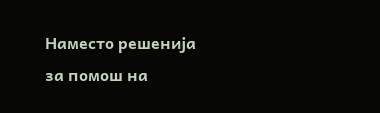Наместо решенија за помош на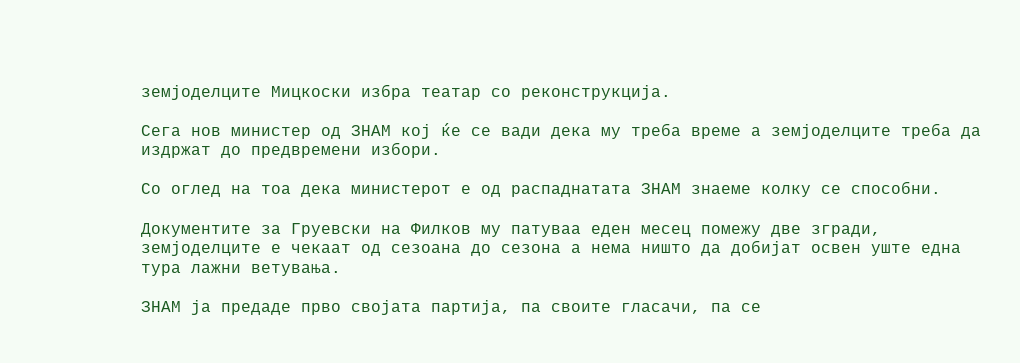земјоделците Мицкоски избра театар со реконструкција.

Сега нов министер од ЗНАМ кој ќе се вади дека му треба време а земјоделците треба да издржат до предвремени избори.

Со оглед на тоа дека министерот е од распаднатата ЗНАМ знаеме колку се способни.

Документите за Груевски на Филков му патуваа еден месец помежу две згради, земјоделците е чекаат од сезоана до сезона а нема ништо да добијат освен уште една тура лажни ветувања.

ЗНАМ ја предаде прво својата партија, па своите гласачи, па се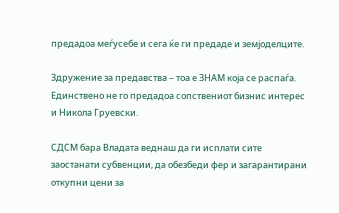предадоа меѓусебе и сега ќе ги предаде и земјоделците.

Здружение за предавства – тоа е ЗНАМ која се распаѓа. Единствено не го предадоа сопствениот бизнис интерес и Никола Груевски.

СДСМ бара Владата веднаш да ги исплати сите заостанати субвенции, да обезбеди фер и загарантирани откупни цени за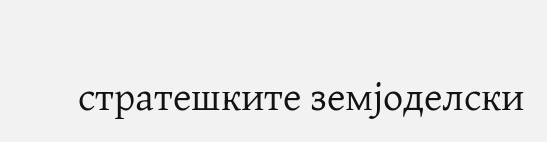стратешките земјоделски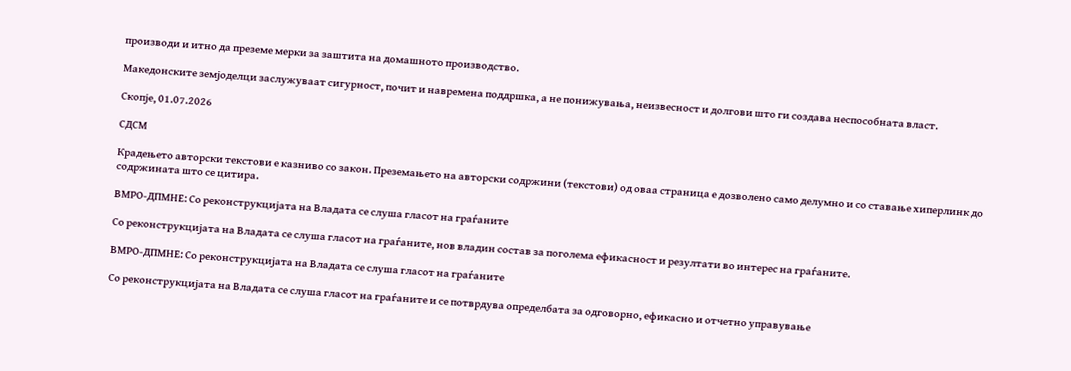производи и итно да преземе мерки за заштита на домашното производство.

Македонските земјоделци заслужуваат сигурност, почит и навремена поддршка, а не понижувања, неизвесност и долгови што ги создава неспособната власт.

Скопје, 01.07.2026

СДСМ

Крадењето авторски текстови е казниво со закон. Преземањето на авторски содржини (текстови) од оваа страница е дозволено само делумно и со ставање хиперлинк до содржината што се цитира.

ВМРО-ДПМНЕ: Со реконструкцијата на Владата се слуша гласот на граѓаните

Со реконструкцијата на Владата се слуша гласот на граѓаните, нов владин состав за поголема ефикасност и резултати во интерес на граѓаните.

ВМРО-ДПМНЕ: Со реконструкцијата на Владата се слуша гласот на граѓаните

Со реконструкцијата на Владата се слуша гласот на граѓаните и се потврдува определбата за одговорно, ефикасно и отчетно управување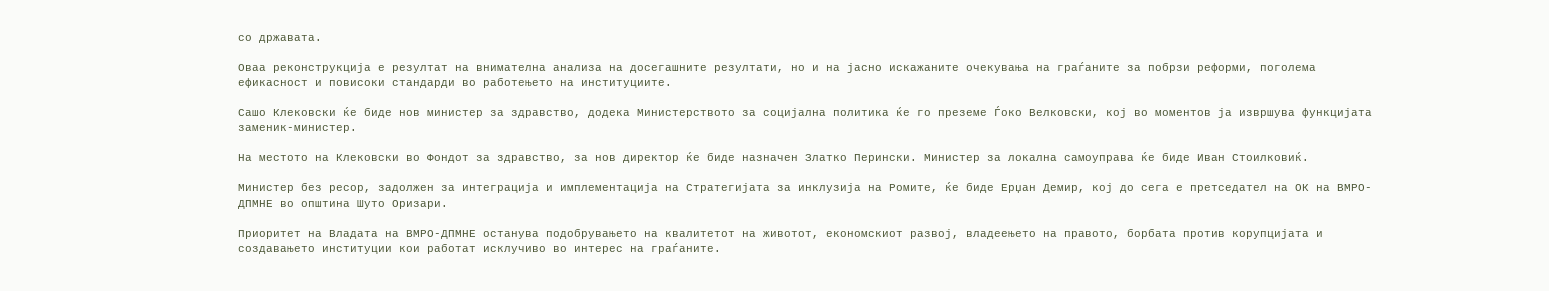со државата.

Оваа реконструкција е резултат на внимателна анализа на досегашните резултати, но и на јасно искажаните очекувања на граѓаните за побрзи реформи, поголема ефикасност и повисоки стандарди во работењето на институциите.

Сашо Клековски ќе биде нов министер за здравство, додека Министерството за социјална политика ќе го преземе Ѓоко Велковски, кој во моментов ја извршува функцијата заменик-министер.

На местото на Клековски во Фондот за здравство, за нов директор ќе биде назначен Златко Перински. Министер за локална самоуправа ќе биде Иван Стоилковиќ.

Министер без ресор, задолжен за интеграција и имплементација на Стратегијата за инклузија на Ромите, ќе биде Ерџан Демир, кој до сега е претседател на ОК на ВМРО-ДПМНЕ во општина Шуто Оризари.

Приоритет на Владата на ВМРО-ДПМНЕ останува подобрувањето на квалитетот на животот, економскиот развој, владеењето на правото, борбата против корупцијата и создавањето институции кои работат исклучиво во интерес на граѓаните.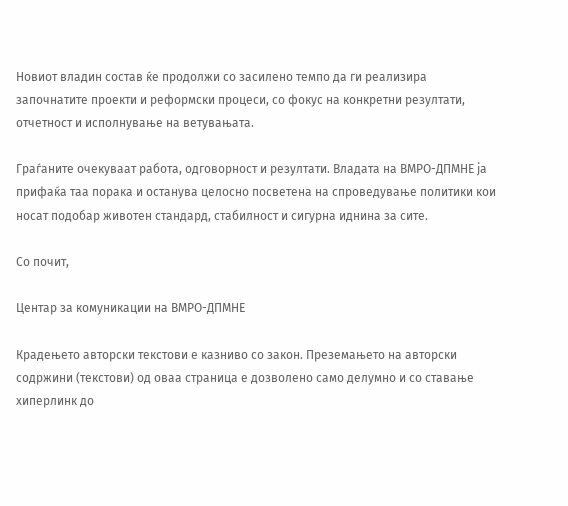Новиот владин состав ќе продолжи со засилено темпо да ги реализира започнатите проекти и реформски процеси, со фокус на конкретни резултати, отчетност и исполнување на ветувањата.

Граѓаните очекуваат работа, одговорност и резултати. Владата на ВМРО-ДПМНЕ ја прифаќа таа порака и останува целосно посветена на спроведување политики кои носат подобар животен стандард, стабилност и сигурна иднина за сите.

Со почит,

Центар за комуникации на ВМРО-ДПМНЕ

Крадењето авторски текстови е казниво со закон. Преземањето на авторски содржини (текстови) од оваа страница е дозволено само делумно и со ставање хиперлинк до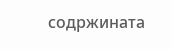содржината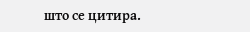што се цитира.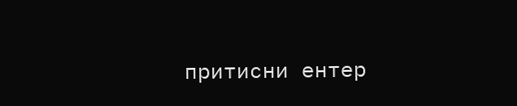притисни ентер